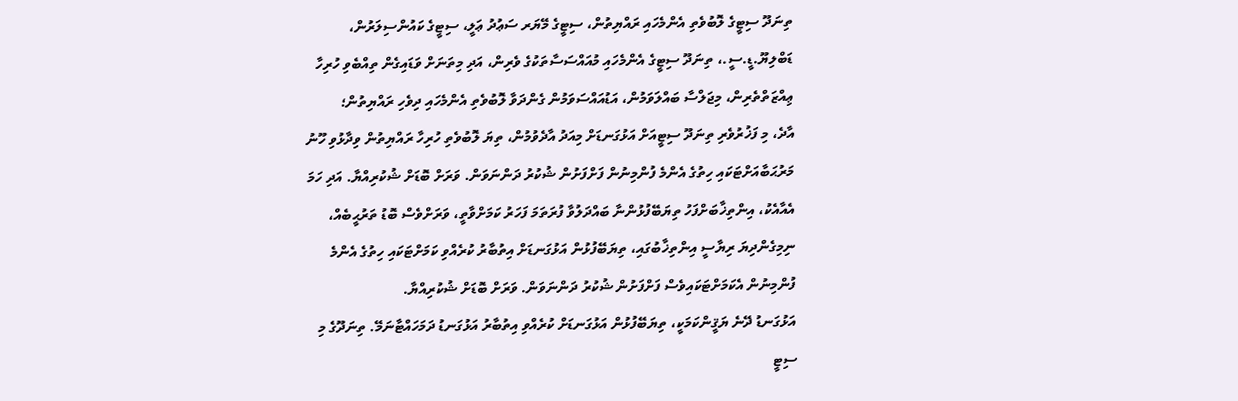ތިނަދޫ ސިޓީގެ ލޮބުވެތި އެންމެހައި ރައްޔިތުން، ސިޓީގެ މޭޔަރ ސަޢުދު ޢަލީ، ސިޓީގެ ކައުންސިލަރުން، ޑަބްލިޔޫ.ޑީ.ސީ.، ތިނަދޫ ސިޓީގެ އެންމެހައި މުއައްސަސާތަކުގެ ވެރިން، އަދި މިތަނަށް ވަޑައިގެން ތިއްބެވި ހުރިހާ ޢިއްޒަތްތެރިން، މިޖަލްސާ ބައްލަވަމުން، އަޑުއައްސަވަމުން ގެންދަވާ ލޮބުވެތި އެންމެހައި ދިވެހި ރައްޔިތުން؛
އާދެ، މި ފަޚުރުވެރި ތިނަދޫ ސިޓީއަށް އަޅުގަނޑަށް މިއަދު އާދެވުމުން، ތިޔަ ލޮބުވެތި ހުރިހާ ރައްޔިތުން ވިދާޅުވި ހޫނު މަރުޙަބާއަށްޓަކައި ހިތުގެ އެންމެ ފުންމިނުން ފަށްފަށުން ޝުކުރު ދަންނަވަން. ވަރަށް ބޮޑަށް ޝުކުރިއްޔާ. އަދި ހަމަ އެއާއެކު، އިންތިޚާބަށްފަހު ތިޔަބޭފުޅުންނާ ބައްދަލުވާ ފުރަތަމަ ފަހަރު ކަމަށްވާތީ، ވަރަށްވެސް ބޮޑު ތަރުޙީބެއް، ނިމިގެންދިޔަ ރިޔާސީ އިންތިޚާބުގައި، ތިޔަބޭފުޅުން އަޅުގަނޑަށް އިތުބާރު ކުރެއްވި ކަމަށްޓަކައި ހިތުގެ އެންމެ ފުންމިނުން އެކަމަށްޓަކައިވެސް ފަށްފަށުން ޝުކުރު ދަންނަވަން. ވަރަށް ބޮޑަށް ޝުކުރިއްޔާ.
އަޅުގަނޑު ދޭނެ ޔަޤީންކަމަކީ، ތިޔަބޭފުޅުން އަޅުގަނޑަށް ކުރެއްވި އިތުބާރު އަޅުގަނޑު ދަމަހައްޓާނަމޭ. ތިނަދޫގެ މި ސިޓީ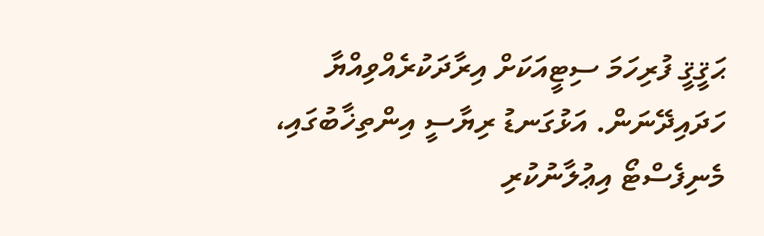ޙަޤީޤީ ފުރިހަމަ ސިޓީއަކަށް އިރާދަކުރެއްވިއްޔާ ހަދައިދޭނަން. އަޅުގަނޑު ރިޔާސީ އިންތިޚާބުގައި، މެނިފެސްޓޯ އިޢުލާނުކުރި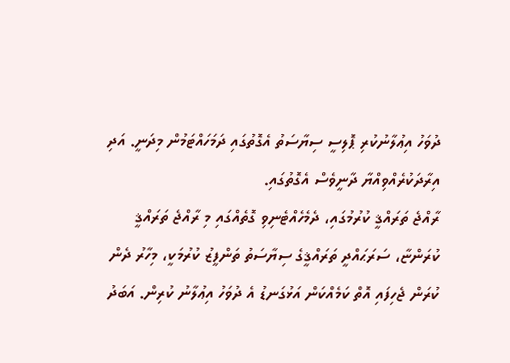ދުވަހު އިޢުލާނުކުރި ޕޮލިސީ ސިޔާސަތު އެގޮތުގައި ދަމަހައްޓަމުން މިދަނީ. އަދި އިރާދަކުރެއްވިއްޔާ ދާނީވެސް އެގޮތުގައި.
ރާއްޖެ ތަރައްޤީ ކުރުމުގައި، ދެމެހެއްޓެނިވި ގޮތެއްގައި މި ރާއްޖެ ތަރައްޤީ ކުރަންޏާ، ސަރަޙައްދީ ތަރައްޤީގެ ސިޔާސަތު ތަންފީޒު ކުރުމަކީ، މިހާރު ދެން ކުރަން ޖެހިފައި އޮތް ކަމެއްކަން އަޅުގަނޑު އެ ދުވަހު އިޢުލާނު ކުރިން. އަބަދު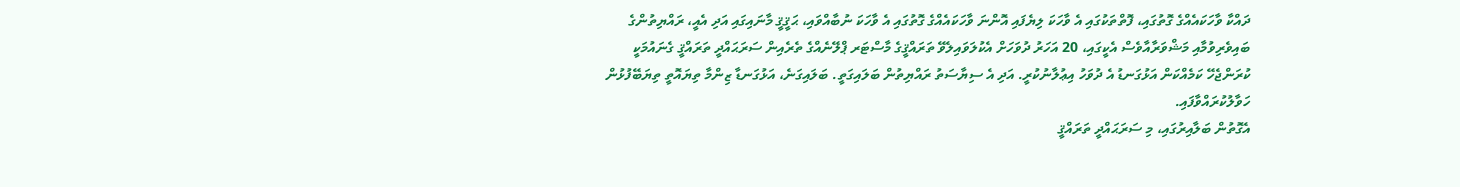ދައްކާ ވާހަކައެއްގެ ގޮތުގައި، ފޮތްތަކުގައި އެ ވާހަކަ ލިޔެފައި އޮންނަ ވާހަކައެއްގެ ގޮތުގައި އެ ވާހަކަ ނުބާއްވައި، ޙަޤީޤީ މާނައިގައި އަދި އެއީ، ރައްޔިތުންގެ ބައިވެރިވުމާއި މަޝްވަރާއާވެސް އެކީގައި، 20 އަހަރު ދުވަހަށް އެކުލަވައިލެވޭ ތަރައްޤީގެ މާސްޓަރ ޕްލޭނެއްގެ ތެރެއިން ސަރަޙައްދީ ތަރައްޤީ ގެނައުމަކީ ކުރަންޖެހޭ ކަމެއްކަން އަޅުގަނޑު އެ ދުވަހު އިޢުލާނުކުރީ. އަދި އެ ސިޔާސަތު ރައްޔިތުން ބަލައިގަތީ. ބަލައިގަނެ، އަޅުގަނޑާ ޒިންމާ ތިޔައޮތީ ތިޔަބޭފުޅުން ހަވާލުކުރައްވާފައި.
އެގޮތުން ބަލާއިރުގައި، މި ސަރަޙައްދީ ތަރައްޤީ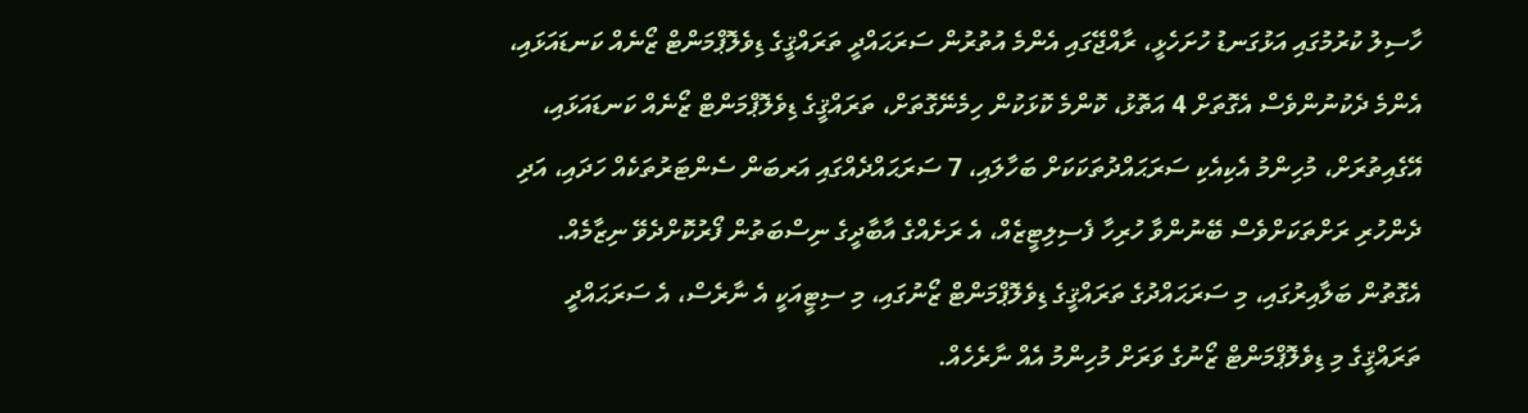ހާސިލު ކުރުމުގައި އަޅުގަނޑު ހުށަހެޅީ، ރާއްޖޭގައި އެންމެ އުތުރުން ސަރަޙައްދީ ތަރައްޤީގެ ޑިވެލޮޕްމަންޓް ޒޯނެއް ކަނޑައަޅައި، އެންމެ ދެކުނުންވެސް އެގޮތަށް 4 އަތޮޅު، ކޮންމެ ކޮޅަކުން ހިމެނޭގޮތަށް، ތަރައްޤީގެ ޑިވެލޮޕްމަންޓް ޒޯނެއް ކަނޑައަޅައި، އޭގެއިތުރަށް، މުހިންމު އެކިއެކި ސަރަޙައްދުތަކަކަށް ބަހާލައި، 7 ސަރަޙައްދެއްގައި އަރބަން ސެންޓަރުތަކެއް ހަދައި، އަދި ދެންހުރި ރަށްތަކަށްވެސް ބޭނުންވާ ހުރިހާ ފެސިލިޓީޒެއް، އެ ރަށެއްގެ އާބާދީގެ ނިސްބަތުން ފޯރުކޮށްދެވޭ ނިޒާމެއް. އެގޮތުން ބަލާއިރުގައި، މި ސަރަޙައްދުގެ ތަރައްޤީގެ ޑިވެލޮޕްމަންޓް ޒޯނުގައި، މި ސިޓީއަކީ އެ ނާރެސް، އެ ސަރަޙައްދީ ތަރައްޤީގެ މި ޑިވެލޮޕްމަންޓް ޒޯނުގެ ވަރަށް މުހިންމު އެއް ނާރެހެއް.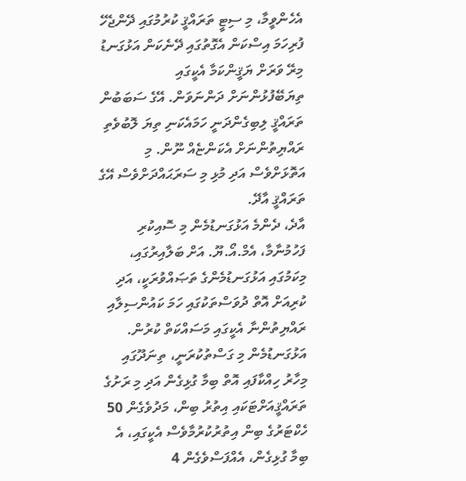އެހެންވީމާ، މި ސިޓީ ތަރައްޤީ ކުރުމުގައި ދޭންޖެހޭ ފުރިހަމަ އިސްކަން އެގޮތުގައި ދޭނެކަން އަޅުގަނޑު މިރޭ ވަރަށް ޔަޤީންކަމާ އެކީގައި ތިޔަބޭފުޅުންނަށް ދަންނަވަން. އޭގެ ސަބަބުން ތަރައްޤީ ލިބިގެންދަނީ ހަމައެކަނި ތިޔަ ލޮބުވެތި ރައްޔިތުންނަށް އެކަންޏެއް ނޫން. މި އަތޮޅަށްވެސް އަދި މުޅި މި ސަރަޙައްދަށްވެސް އޭގެ ތަރައްޤީ އާދޭ.
އާދެ، ދެންމެ އަޅުގަނޑުމެން މި ސޮއިކުރި ފަހުމުނާމާ، އެމް.އޯ.ޔޫ. އަށް ބަލާއިރުގައި، މިކަމުގައި އަޅުގަނޑުމެންގެ ތަޞައްވުރަކީ، އަދި ކުރިއަށް އޮތް ދުވަސްތަކުގައި ހަމަ ކައުންސިލާއި ރައްޔިތުންނާ އެކީގައި މަސައްކަތް ކުރުން. އަޅުގަނޑުމެން މި ގަސްތުކުރަނީ، ތިނަދޫގައި މިހާރު ހިއްކާފައި އޮތް ބިމާ ގުޅިގެން އަދި މި ރަށުގެ ތަރައްޤީއަށްޓަކައި އިތުރު ބިން، މަދުވެގެން 50 ހެކްޓަރުގެ ބިން އިތުރުކުރުމާވެސް އެކީގައި، އެ ބިމާ ގުޅިގެން، އެއްފަސްވެގެން 4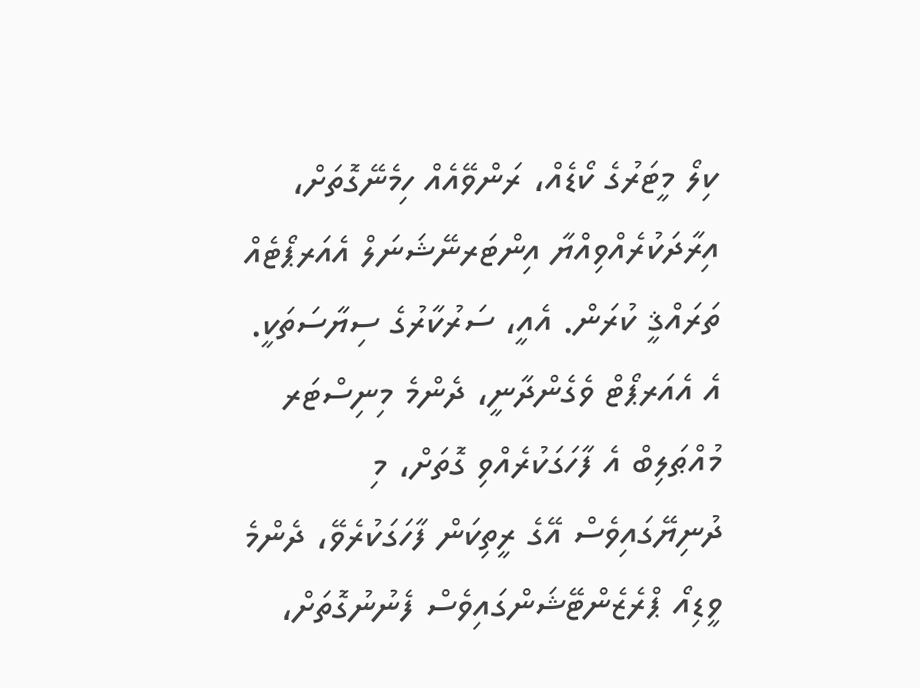ކިލޯ މީޓަރުގެ ކޯޑެއް، ރަންވޭއެއް ހިމެނޭގޮތަށް، އިރާދަކުރެއްވިއްޔާ އިންޓަރނޭޝަނަލް އެއަރޕޯޓެއް ތަރައްޤީ ކުރަން. އެއީ، ސަރުކާރުގެ ސިޔާސަތަކީ.
އެ އެއަރޕޯޓް ވެގެންދާނީ، ދެންމެ މިނިސްޓަރ މުއްޠަލިބް އެ ފާހަގަކުރެއްވި ގޮތަށް، މި ދުނިޔޭގައިވެސް އޭގެ ރީތިކަން ފާހަގަކުރެވޭ، ދެންމެ ވީޑިއޯ ޕްރެޒެންޓޭޝަންގައިވެސް ފެނުނުގޮތަށް،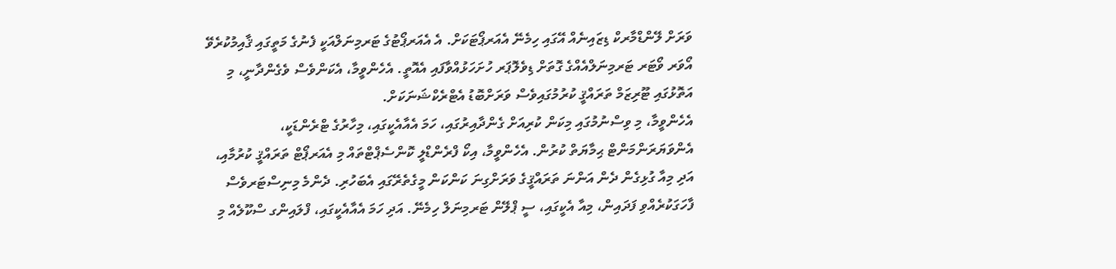ވަރަށް ލޭންޑްމާރކް ޑިޒައިނެއް އޭގައި ހިމެނޭ އެއަރޕޯޓަކަށް. އެ އެއަރޕޯޓުގެ ޓަރމިނަލްއަކީ ފެނުގެ މަތީގައި ޤާއިމުކުރެވޭ އޯވަރ ވޯޓަރ ޓަރމިނަލްއެއްގެ ގޮތަށް ޑިވެލޮޕަރ ހުށަހަޅުއްވާފައި އެއޮތީ. އެހެންވީމާ، އެކަންވެސް ވެގެންދާނީ، މި އަތޮޅުގައި ޓޫރިޒަމް ތަރައްޤީ ކުރުމުގައިވެސް ވަރަށްބޮޑު އެޓްރެކްޝަނަކަށް.
އެހެންވީމާ، މި ވިސްނުމުގައި މިކަން ކުރިއަށް ގެންދާއިރުގައި، ހަމަ އެއާއެކީގައި، މިހާރުގެ ޓްރެންޑަކީ، އެންވަޔަރަންމަންޓް ޙިމާޔަތް ކުރުން. އެހެންވީމާ، އިކޯ ފްރެންޑްލީ ކޮންސެޕްޓްތައް މި އެއަރޕޯޓް ތަރައްޤީ ކުރުމާއި، އަދި މިއާ ގުޅިގެން ދެން އަންނަ ތަރައްޤީގެ ވަރަށްގިނަ ކަންކަން މީގެތެރޭގައި އެބަހުރި. ދެންމެ މިނިސްޓަރވެސް ފާހަގަކުރެއްވި ފަދައިން، މިއާ އެކީގައި، ސީ ޕްލޭން ޓަރމިނަލް ހިމެނޭ. އަދި ހަމަ އެއާއެކީގައި، ފްލައިންގ ސްކޫލެއް މި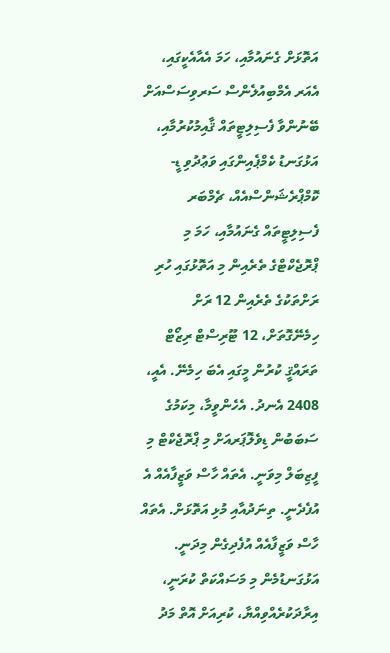އަތޮޅަށް ގެނައުމާއި، ހަމަ އެއާއެކީގައި، އެއަރ އެމްބިއުލެންސް ސަރވިސަސްއަށް ބޭނުންވާ ފެސިލިޓީތައް ޤާއިމުކުރުމާއި، އަޅުގަނޑު ކެމްޕެއިންގައި ވަޢުދުވި ޑީ-ކޮމްޕްރެޝަންސްއެއް، ޗެމްބަރ ފެސިލިޓީތައް ގެނައުމާއި، ހަމަ މި ޕްރޮޖެކްޓްގެ ތެރެއިން މި އަތޮޅުގައި ހުރި ރަށްތަކުގެ ތެރެއިން 12 ރަށް ހިމެނޭގޮތަށް، 12 ޓޫރިސްޓް ރިޒޯޓް ތަރައްޤީ ކުރުން މީގައި އެބަ ހިމެނޭ. އެއީ، 2408 އެނދު. އެހެންވީމާ، މިކަމުގެ ސަބަބުން ޑިވެލޮޕަރއަށް މި ޕްރޮޖެކްޓް މި ފީޒިބަލް މިވަނީ. އެތައް ހާސް ވަޒީފާއެއް އެ އުފެދެނީ. ތިނަދުއާއި މުޅި އަތޮޅަށް. އެތައް ހާސް ވަޒީފާއެއް އުފެދިގެން މިދަނީ.
އަޅުގަނޑުމެން މި މަސައްކަތް ކުރަނީ، އިރާދަކުރެއްވިއްޔާ، ކުރިއަށް އޮތް މަދު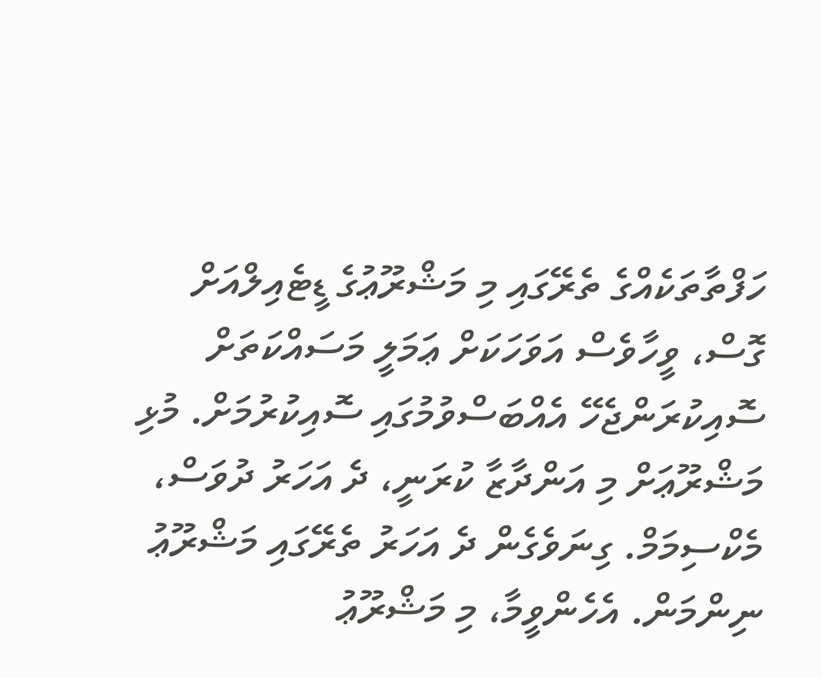ހަފްތާތަކެއްގެ ތެރޭގައި މި މަޝްރޫޢުގެ ޑީޓެއިލްއަށް ގޮސް، ވީހާވެސް އަވަހަކަށް ޢަމަލީ މަސައްކަތަށް ސޮއިކުރަންޖެހޭ އެއްބަސްވުމުގައި ސޮއިކުރުމަށް. މުޅި މަޝްރޫޢަށް މި އަންދާޒާ ކުރަނީ، ދެ އަހަރު ދުވަސް، މެކްސިމަމް. ގިނަވެގެން ދެ އަހަރު ތެރޭގައި މަޝްރޫޢު ނިންމަން. އެހެންވީމާ، މި މަޝްރޫޢު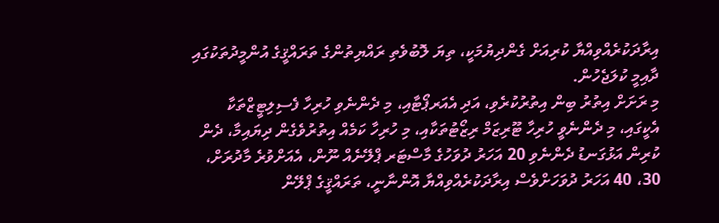އިރާދަކުރެއްވިއްޔާ ކުރިއަށް ގެންދިޔުމަކީ، ތިޔަ ލޮބުވެތި ރައްޔިތުންގެ ތަރައްޤީގެ އުންމީދުތަކުގައި ދާއިމީ ކުލަޖެހުން.
މި ރަށަށް އިތުރު ބިން އިތުރުކުރެވި، އަދި އެއަރޕޯޓާއި، މި ދެންނެވި ހުރިހާ ފެސިލިޓީޒްތަކާ އެކީގައި، މި ދެންނެވީ ހުރިހާ ޓޫރިޒަމް ރިޒޯޓުތަކާއި، މި ހުރިހާ ކަމެއް އިތުރުވެގެން ދިޔައިމާ، ދެން ކުރިން އަޅުގަނޑު ދެންނެވި 20 އަހަރު ދުވަހުގެ މާސްޓަރ ޕްލޭނެއް ނޫން، އެއަށްވުރެ މާދުރަށް، 30، 40 އަހަރު ދުވަހަށްވެސް އިރާދަކުރެއްވިއްޔާ އޮންނާނީ، ތަރައްޤީގެ ޕްލޭން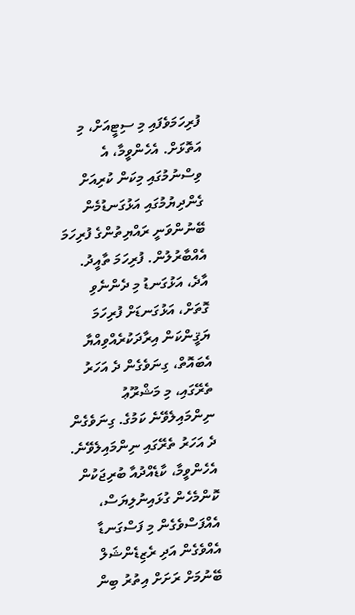ފުރިހަމަވެފައި މި ސިޓީއަށް، މި އަތޮޅަށް. އެހެންވީމާ، އެ ވިސްނުމުގައި މިކަން ކުރިއަށް ގެންދިޔުމުގައި އަޅުގަނޑުމެން ބޭނުންވަނީ ރައްޔިތުންގެ ފުރިހަމަ އެއްބާރުލުން. ފުރިހަމަ ތާއީދު.
އާދެ، އަޅުގަނޑު މި ދެންނެވި ގޮތަށް، އަޅުގަނޑަށް ފުރިހަމަ ޔަޤީންކަން އިރާދަކުރެއްވިއްޔާ އެބައޮތް، ގިނަވެގެން ދެ އަހަރު ތެރޭގައި، މި މަޝްރޫޢު ނިންމައިލެވޭނެ ކަމުގެ. ގިނަވެގެން ދެ އަހަރު ތެރޭގައި ނިންމައިލެވޭނެ.
އެހެންވީމާ، ކާޑެއްދުއާ ބުރިޖަކުން ކޮންމެހެން ގުޅައިނުލިޔަސް، އެއްފަސްވެގެން މި ފަސްގަނޑާ އެއްވެގެން އަދި ރެޒިޑެންޝަލް ބޭނުމަށް ރަށަށް އިތުރު ބިން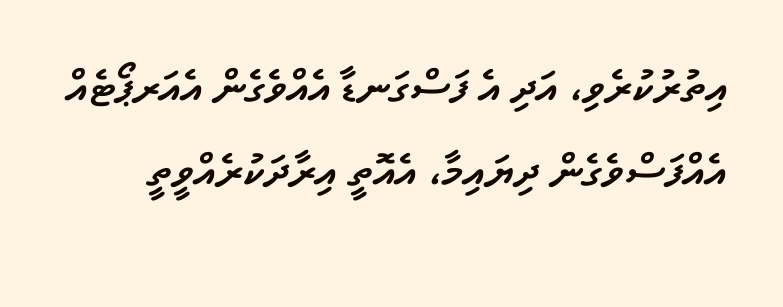އިތުރުކުރެވި، އަދި އެ ފަސްގަނޑާ އެއްވެގެން އެއަރޕޯޓެއް އެއްފަސްވެގެން ދިޔައިމާ، އެއޮތީ އިރާދަކުރެއްވީތީ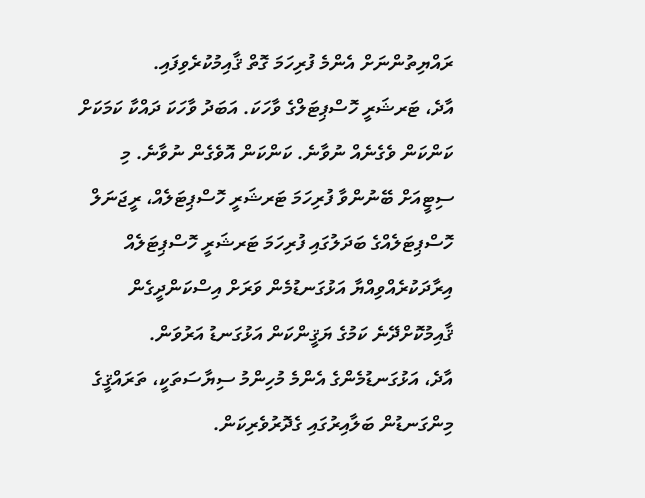ރައްޔިތުންނަށް އެންމެ ފުރިހަމަ ގޮތް ޤާއިމުކުރެވިފައި.
އާދެ، ޓަރޝަރީ ހޮސްޕިޓަލްގެ ވާހަކަ. އަބަދު ވާހަކަ ދައްކާ ކަމަކަށް ކަންކަން ވެގެނެއް ނުވާނެ. ކަންކަން އޮވެގެން ނުވާނެ. މި ސިޓީއަށް ބޭނުންވާ ފުރިހަމަ ޓަރޝަރީ ހޮސްޕިޓަލެއް، ރީޖަނަލް ހޮސްޕިޓަލެއްގެ ބަދަލުގައި ފުރިހަމަ ޓަރޝަރީ ހޮސްޕިޓަލެއް އިރާދަކުރެއްވިއްޔާ އަޅުގަނޑުމެން ވަރަށް އިސްކަންދީގެން ޤާއިމުކޮށްދޭނެ ކަމުގެ ޔަޤީންކަން އަޅުގަނޑު އަރުވަން.
އާދެ، އަޅުގަނޑުމެންގެ އެންމެ މުހިންމު ސިޔާސަތަކީ، ތަރައްޤީގެ މިންގަނޑުން ބަލާއިރުގައި ގެދޮރުވެރިކަން.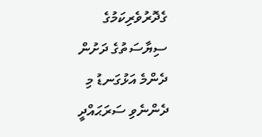ގެދޮރުވެރިކަމުގެ ސިޔާސަތުގެ ދަށުން ދެންމެ އަޅުގަނޑު މި ދެންނެވި ސަރަޙައްދީ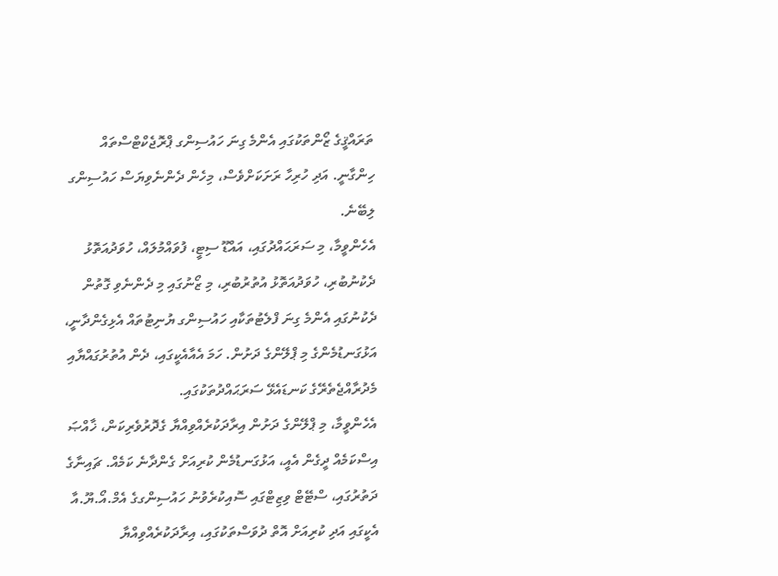ތަރައްޤީގެ ޒޯންތަކުގައި އެންމެ ގިނަ ހައުސިންގ ޕްރޮޖެކްޓްސްތައް ހިންގާނީ. އަދި ހުރިހާ ރަށަކަށްވެސް، މިހެން ދެންނެވިޔަސް ހައުސިންގ ލިބޭނެ.
އެހެންވީމާ، މި ސަރަޙައްދުގައި، އައްޑޫ ސިޓީ، ފުވައްމުލައް، ހުވަދުއަތޮޅު ދެކުނުބުރި، ހުވަދުއަތޮޅު އުތުރުބުރި، މި ޒޯނުގައި މި ދެންނެވި ގޮތުން ދެކުނުގައި އެންމެ ގިނަ ފްލެޓުތަކާއި ހައުސިންގ ޔުނިޓުތައް އެޅިގެންދާނީ، އަޅުގަނޑުމެންގެ މި ޕްލޭންގެ ދަށުން. ހަމަ އެއާއެކީގައި، ދެން އުތުރުގައްޔާއި މެދުރާއްޖެތެރޭގެ ކަނޑައެޅޭ ސަރަޙައްދުތަކުގައި.
އެހެންވީމާ، މި ޕްލޭންގެ ދަށުން އިރާދަކުރެއްވިއްޔާ ގެދޮރުވެރިކަން، ޚާއްޞަ އިސްކަމެއް ދީގެން އެއީ، އަޅުގަނޑުމެން ކުރިއަށް ގެންދާނެ ކަމެއް. ޗައިނާގެ ދަތުރުގައި، ސްޓޭޓް ވިޒިޓްގައި ސޮއިކުރެވުނު ހައުސިންގގެ އެމް.އޯ.ޔޫ.އާ އެކީގައި އަދި ކުރިއަށް އޮތް ދުވަސްތަކުގައި، އިރާދަކުރެއްވިއްޔާ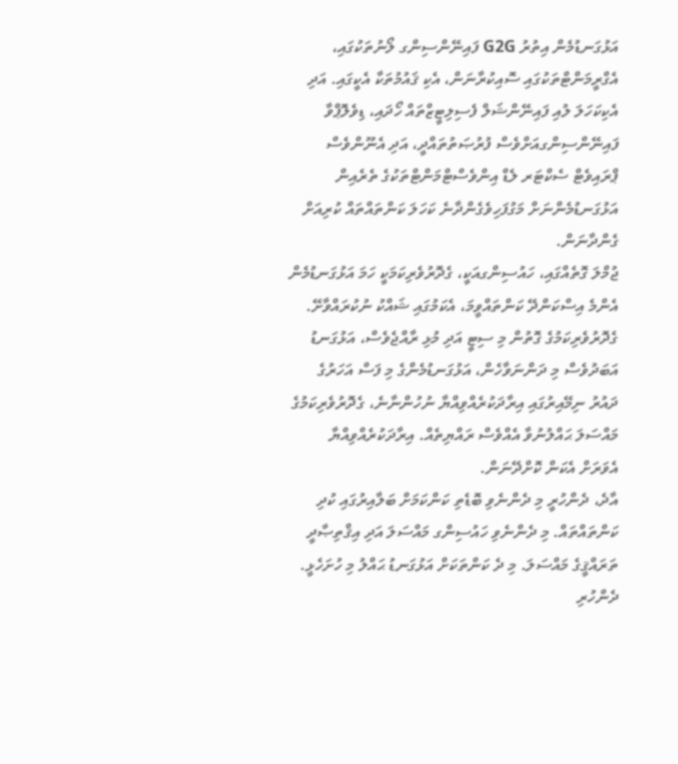އަޅުގަނޑުމެން އިތުރު G2G ފައިނޭންސިންގ ލޯނުތަކުގައި، އެގްރީމަންޓްތަކުގައި ސޮއިކުރާނަން، އެކި ޤައުމުތަކާ އެކީގައި. އަދި އެކިކަހަލަ ލުއި ފައިނޭންޝަލް ފެސިލިޓީޒްތައް ހޯދައި، ޑިވެލޮޕްވާ ފައިނޭންސިންގއަށްވެސް ފުރުޞަތުތައްދީ، އަދި އެނޫންވެސް ޕްރައިވެޓް ސެކްޓަރ ލެޑް އިންވެސްޓްމަންޓްތަކުގެ ތެރެއިން އަޅުގަނޑުމެންނަށް މަގުފަހިވެގެންދާނެ ކަހަލަ ކަންތައްތައް ކުރިއަށް ގެންދާނަން.
ޖުމްލަ ގޮތެއްގައި، ހައުސިންގއަކީ، ގެދޮރުވެރިކަމަކީ ހަމަ އަޅުގަނޑުމެން އެންމެ އިސްކަންދޭ ކަންތައްވީމަ، އެކަމުގައި ޝައްކު ނުކުރައްވާށޭ. ގެދޮރުވެރިކަމުގެ ގޮތުން މި ސިޓީ އަދި މުޅި ރާއްޖެވެސް، އަޅުގަނޑު އަބަދުވެސް މި ދަންނަވާހެން، އަޅުގަނޑުމެންގެ މި ފަސް އަހަރުގެ ދައުރު ނިމޭއިރުގައި އިރާދަކުރެއްވިއްޔާ ނުހުންނާނެ، ގެދޮރުވެރިކަމުގެ މައްސަލަ ޙައްލުނުވާ އެއްވެސް ރައްޔިތެއް. އިރާދަކުރެއްވިއްޔާ އެވަރަށް އެކަން ކޮށްދޭނަން.
އާދެ، ދެންހުރީ މި ދެންނެވި ބޮޑެތި ކަންކަމަށް ބަލާއިރުގައި ކުދި ކަންތައްތައް. މި ދެންނެވި ހައުސިންގ މައްސަލަ އަދި އިޤްތިޞާދީ ތަރައްޤީގެ މައްސަލަ. މި ދެ ކަންތަކަށް އަޅުގަނޑު ޙައްލު މި ހުށަހެޅީ. ދެންހުރި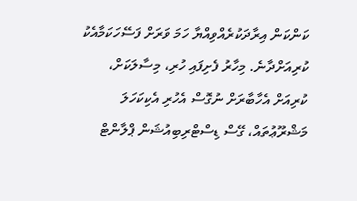ކަންކަން އިރާދަކުރެއްވިއްޔާ ހަމަ ވަރަށް ފަސޭހަކަމާއެކު ކުރިއަށްދާނެ. މިހާރު ފެށިފައި ހުރި، މިސާލަކަށް، ކުރިއަށް އެހާބާރަށް ނުގޮސް އެހުރި އެކިކަހަލަ މަޝްރޫޢުތައް، ގޭސް ޑިސްޓްރިބިއުޝަން ޕްލާންޓް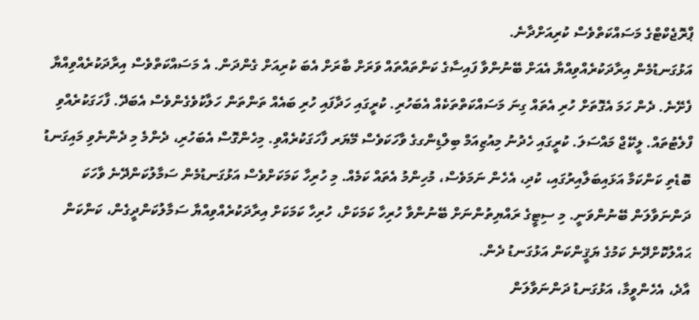ޕްރޮޖެކްޓްގެ މަސައްކަތްވެސް ކުރިއަށްދާނެ.
އަޅުގަނޑުމެން އިރާދަކުރެއްވިއްޔާ އެއަށް ބޭނުންވާ ފައިސާގެ ކަންތައްތައް ވަރަށް ބާރަށް އެބަ ކުރިއަށް ގެންދަން. އެ މަސައްކަތްވެސް އިރާދަކުރެއްވިއްޔާ ފެށޭނެ. ދެން ހަމަ އެގޮތަށް ހުރި އެތައް ގިނަ މަސައްކަތްތަކެއް އެބަހުރި. ކުރީގައި ހަދާފައި ހުރި ބައެއް ތަންތަން ހަލާކުވެގެންވެސް އެބަދޭ. ފާހަގަކުރެއްވި ފްލެޓުތައް. ލީކޭޖް މައްސަލަ. ކުރީގައި ހެދުނު މިއުޒިއަމް ބިލްޑިންގގެ ވާހަކަވެސް މޭޔަރ ފާހަގަކުރެއްވި. މިހެންގޮސް އެބަހުރި، ދެންމެ މި ދެންނެވި މައިގަނޑު ބޮޑެތި ކަންކަމާ އަޅައިބަލާއިރުގައި، ކުދި، އެހެން ނަމަވެސް، މުހިންމު އެތައް ކަމެއް. މި ހުރިހާ ކަމަކަށްވެސް އަޅުގަނޑުމެން ސަމާލުކަންދޭނެ ވާހަކަ ދަންނަވާލަން ބޭނުންވަނީ. މި ސިޓީގެ ރައްޔިތުންނަށް ބޭނުންވާ ހުރިހާ ކަމަކަށް، ހުރިހާ ކަމަކަށް އިރާދަކުރެއްވިއްޔާ ސަމާލުކަންދީގެން، ކަންކަން ޙައްލުކޮށްދޭނެ ކަމުގެ ޔަޤީންކަން އަޅުގަނޑު ދެން.
އާދެ، އެހެންވީމާ، އަޅުގަނޑު ދަންނަވާލަން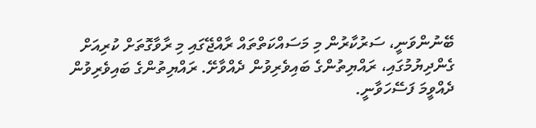ބޭނުންވަނީ، ސަރުކާރުން މި މަސައްކަތްތައް ރާއްޖޭގައި މި ރާވާގޮތަށް ކުރިއަށް ގެންދިޔުމުގައި، ރައްޔިތުންގެ ބައިވެރިވުން ދެއްވާށޭ. ރައްޔިތުންގެ ބައިވެރިވުން ދެއްވީމަ ފަސޭހަވާނީ.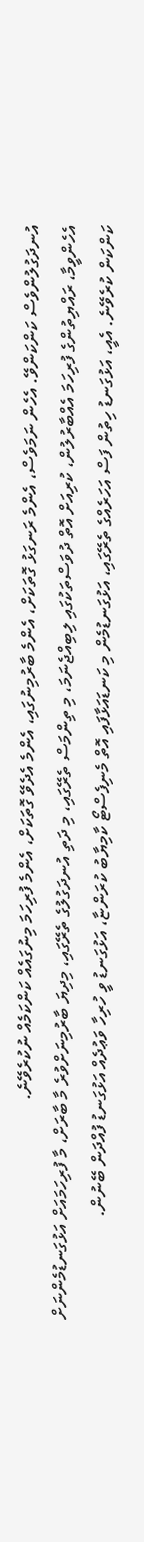އުނދަގުލުންވެސް ކަންކަންވޭ. އެހެން ނަމަވެސް، އެންމެ ރަނގަޅު ގޮތަކަށް، އެންމެ ބާރުމިނުގައި، އެންމެ އެދެވޭ ގޮތަކަށް، އެންމެ ފުރިހަމަ މިނުގައެއް ކަންކަމެއް ނުކުރެވޭނެ.
އެހެންވީމާ، ރައްޔިތުންގެ ފުރިހަމަ އެއްބާރުލުން، ކުރިއަށް އޮތް ދުވަސްތަކުގައި ލިބިއްޖެނަމަ، މި ތިންމަސް ތެރޭގައި، މި ދަތި އުނދަގުލުގެ ތެރޭގައި، މިދިޔަ ބާރުމިނަށްވުރެ މާ ބާރަށް، މާ ފުރިހަމައަށް އަޅުގަނޑުމެންނަށް ކަންކަން ކުރެވޭނެ. އެއީ، އަޅުގަނޑު ހިތުން ފަސް އަހަރެއްގެ ތެރޭގައި، އަޅުގަނޑުމެން މި ކަނޑައަޅާފައި އޮތް މެނިފެސްޓޯ ކާމިޔާބު ކުރަންޏާ، އަޅުގަނޑު ވީ ހުރިހާ ވަޢުދެއް އަޅުގަނޑު ފުއްދަން ބޭނުން.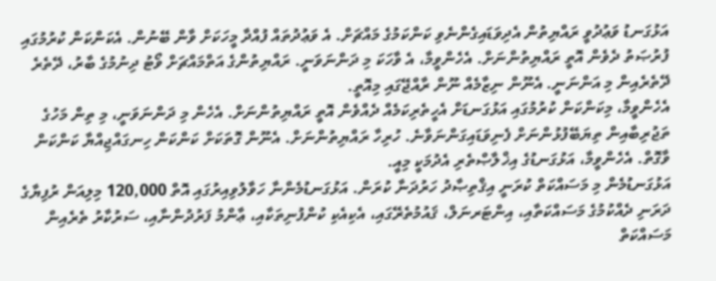އަޅުގަނޑު ވަޢުދުވީ ރައްޔިތުން އެދިވަޑައިގެންނެވި ކަންކަމުގެ މައްޗަށް. އެ ވަޢުދުތައް ފުއްދާ މީހަކަށް ވާން ބޭނުން. އެކަންކަން ކުރުމުގައި ފުރުޞަތު ދެވެން އޮތީ ރައްޔިތުންނަށް. އެހެންވީމާ، އެ ވާހަކަ މި ދަންނަވަނީ. ރައްޔިތުންގެ އަތްމައްޗަށް ވޯޓު ދިނުމުގެ ބާރު، ދޭތެރެ ދޭތެރެއިން މި އަންނަނީ. އެނޫން ނިޒާމެއް ނޫން ރާއްޖޭގައި މިއޮތީ.
އެހެންވީމާ، މިކަންކަން ކުރުމުގައި އަޅުގަނޑަށް އެހީތެރިކަމެއް ދެއްވެން އޮތީ ރައްޔިތުންނަށް. އެހެން މި ދަންނަވަނީ، މި ތިން މަހުގެ ތަޖުރިބާއިން ތިޔަބޭފުޅުންނަށް ފެނިވަޑައިގަންނަވާނެ. ހުރިހާ ރައްޔިތުންނަށް. އެނޫން ގޮތަކަށް ކަންކަން ހިނގައްޖިއްޔާ ކަންކަން ވާގޮތް. އެހެންވީމާ، އަޅުގަނޑުގެ އިޚްލާޞްތެރި އެދުމަކީ މިއީ.
އަޅުގަނޑުމެން މި މަސައްކަތް ކުރަނީ އިޤްތިޞާދު ހަރުދަނާ ކުރަން. އަޅުގަނޑުމެންނާ ހަވާލުވިއިރުގައި އޮތް 120,000 މިލިއަން ރުފިޔާގެ ދަރަނި ދެއްކުމުގެ މަސައްކަތާއި، އިންޓަރނަލް، ޤައުމުތެރޭގައި، އެކިއެކި ކުންފުނިތަކާއި، ޢާންމު ފަރުދުންނާއި، ސަރުކާރު ތެރެއިން މަސައްކަތް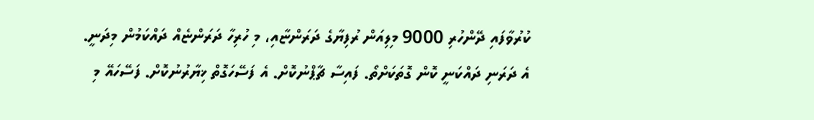ކުރުވާފައި ދޭންހުރި 9000 މިލިއަން ރުފިޔާގެ ދަރަންޏާއި، މި ހުރިހާ ދަރަންޏެއް ދައްކަމުން މިދަނީ. އެ ދަރަނި ދައްކަނީ ކޮން ގޮތަކަށްތޯ. ފައިސާ ޗާޕްނުކޮށް. އެ ފަސޭހަގޮތް ޚިޔާރުނުކޮށް. ފަސޭހައޭ މި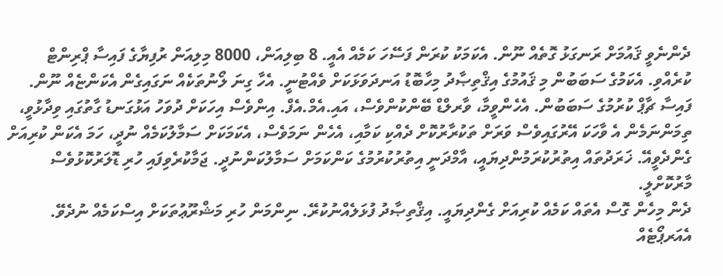ދެންނެވީ ޤައުމަށް ރަނގަޅު ގޮތެއް ނޫން. އެކަމަކު ކުރަން ފަސޭހަ ކަމެއް އެއީ. 8 ބިލިއަން، 8000 މިލިއަން ރުފިޔާގެ ފައިސާ ޕްރިންޓް ކުރެއްވި. އެކަމުގެ ސަބަބުން މި ޤައުމުގެ އިޤްތިޞާދު މިހާބޮޑު އަނދަވަޅަކަށް ވެއްޓުނީ. އެހާ ގިނަ ލޯނުތަކެއް ނަގައިގެން އެކަންޏެއް ނޫން. ފައިސާ ޗާޕް ކުރުމުގެ ސަބަބުން. އެހެންވީމާ، ވާރލްޑް ބޭންކުންވެސް، އައި.އެމް.އެފް. އިންވެސް އިހަކަށް ދުވަހު އަޅުގަނޑު ގާތުގައި ވިދާޅުވީ، ތިމަންނަމެން އެ ވާހަކަ އޭރުގައިވެސް ވަރަށް ތަކުރާރުކޮށް ދެއްކި ކަމާއި، އެހެން ނަމަވެސް، އެކަމަކަށް ސަމާލުކަމެއް ނުދީ، ހަމަ އެކަން ކުރިއަށް ގެންދެވީއޭ. ޚަރަދުތައް އިތުރުކުރަމުންދިޔައީ، އާމްދަނީ އިތުރުކުރުމުގެ ކަންކަމަށް ސަމާލުކަންނުދީ. ޖަމާކުރެވިފައި ހުރި ޑޮލަރުކޮޅުވެސް މާރުކޮށްލީ.
ދެން މިހެން ގޮސް އެތައް ކަމެއް ކުރިއަށް ގެންދިޔައީ. އިޤްތިޞާދު ފުޅަލެއްނުކުރޭ. ނިންމަން ހުރި މަޝްރޫޢުތަކަށް އިސްކަމެއް ނުދެވޭ. އެއަރޕޯޓެއް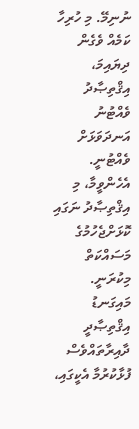ނުނިމޭ. މި ހުރިހާ ކަމެއް ވެގެން ދިޔައިމަ، އިޤްތިޞާދު ވެއްޓުނު އަނދަވަޅަށް ވެއްޓުނީ. އެހެންވީމާ، މި އިޤްތިޞާދު ނަގައި ކޮޅަށްޖެހުމުގެ މަސައްކަތް މިކުރަނީ. މައިގަނޑު އިޤްތިޞާދީ ދާއިރާތައްވެސް ފުޅާކުރުމާ އެކީގައި،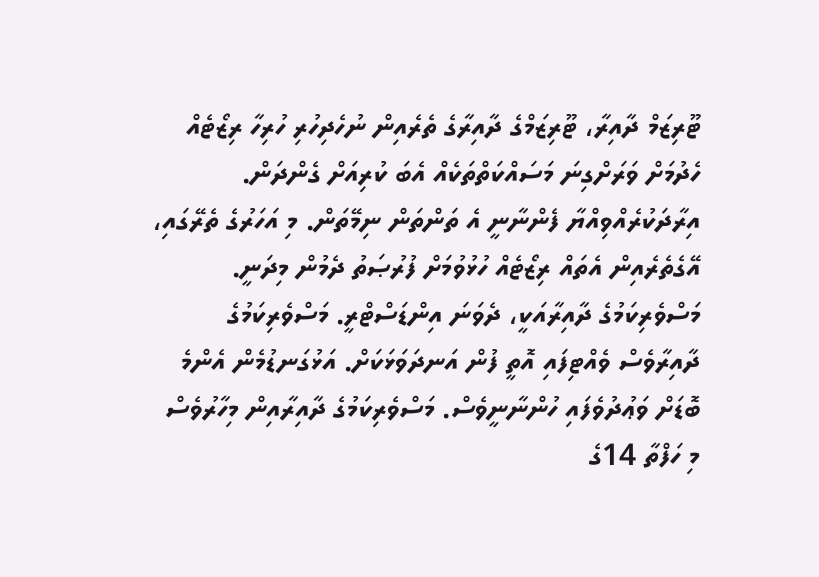ޓޫރިޒަމް ދާއިރާ، ޓޫރިޒަމްގެ ދާއިރާގެ ތެރެއިން ނުހެދިހުރި ހުރިހާ ރިޒޯޓެއް ހެދުމަށް ވަރަށްގިނަ މަސައްކަތްތަކެއް އެބަ ކުރިއަށް ގެންދަން. އިރާދަކުރެއްވިއްޔާ ފެންނާނީ އެ ތަންތަން ނިމޭތަން. މި އަހަރުގެ ތެރޭގައި، އޭގެތެރެއިން އެތައް ރިޒޯޓެއް ހުޅުވުމަށް ފުރުޞަތު ދެމުން މިދަނީ.
މަސްވެރިކަމުގެ ދާއިރާއަކީ، ދެވަނަ އިންޑަސްޓްރީ. މަސްވެރިކަމުގެ ދާއިރާވެސް ވެއްޓިފައި އޮތީ ފުން އަނދަވަޅަކަށް. އަޅުގަނޑުމެން އެންމެ ބޮޑަށް ވަޢުދުވެފައި ހުންނާނީވެސް. މަސްވެރިކަމުގެ ދާއިރާއިން މިހާރުވެސް މި ހަފްތާ 14ގެ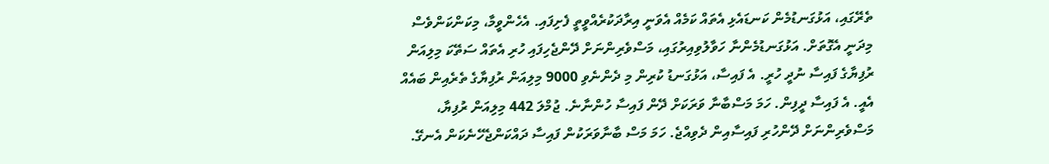ތެރޭގައި، އަޅުގަނޑުމެން ކަނޑައެޅި އެތައް ކަމެއް އެވަނީ އިރާދަކުރެއްވީތީ ފެށިފައި. އެހެންވީމާ، މިކަންކަންވެސް މިދަނީ އެގޮތަށް. އަޅުގަނޑުމެންނާ ހަވާލުވިއިރުގައި، މަސްވެރިންނަށް ދޭންޖެހިފައި ހުރި އެތައް ސަތޭކަ މިލިއަން ރުފިޔާގެ ފައިސާ ނުދީ ހުރީ. އެ ފައިސާ، އަޅުގަނޑު ކުރިން މި ދެންނެވި 9000 މިލިއަން ރުފިޔާގެ ތެރެއިން ބައެއް އެއީ. އެ ފައިސާ ދީފިން. ހަމަ މަސްބާނާ ވަރަކަށް ދޭން ފައިސާ ހުންނާނެ. ޖުމްލަ 442 މިލިއަން ރުފިޔާ، މަސްވެރިންނަށް ދޭންހުރި ފައިސާއިން ދެވިއްޖެ. ހަމަ މަސް ބާނާވަރަކުން ފައިސާ ދައްކަންޖެހޭނެކަން އެނގޭ.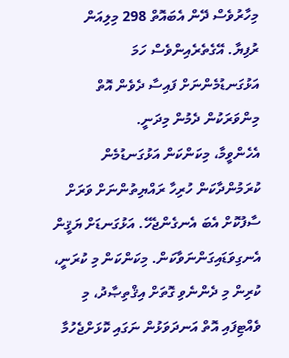މިހާރުވެސް ދޭން އެބައޮތް 298 މިލިއަން ރުފިޔާ. އޭގެތެރެއިންވެސް ހަމަ އަޅުގަނޑުމެންނަށް ފައިސާ ދެވެން އޮތް މިންވަރަކުން ދެމުން މިދަނީ.
އެހެންވީމާ، މިކަންކަން އަޅުގަނޑުމެން ކުރަމުންދާކަން ހުރިހާ ރައްޔިތުންނަށް ވަރަށް ސާފުކޮށް އެބަ އެނގެންޖެހޭ. އަޅުގަނޑަށް ޔަޤީން އެނގިވަޑައިގަންނަވާކަން. މިކަންކަން މި ކުރަނީ، ކުރިން މި ދެންނެވި ގޮތަށް އިޤްތިޞާދު، މި ވެއްޓިފައި އޮތް އަނދަވަޅުން ނަގައި ކޮޅަށްޖެހުމާ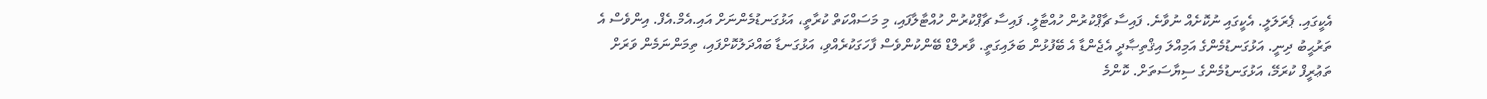އެކީގައި. ޕެރަލަލީ. އެކީގައި ނުކޮށެއް ނުވާނެ. ފައިސާ ޗާޕްކުރުން ހުއްޓާލީ. ފައިސާ ޗާޕްކުރުން ހުއްޓާލާފައި، މި މަސައްކަތް ކުރާތީ، އަޅުގަނޑުމެންނަށް އައި.އެމް.އެފް. އިންވެސް އެ ތަރުޙީބު ދިނީ. އަޅުގަނޑުމެންގެ އަމިއްލަ އިޤްތިޞާދީ އެޖެންޑާ އެ ބޭފުޅުން ބަލައިގަތީ. ވާރލްޑް ބޭންކުންވެސް ފާހަގަކުރެއްވި، އަޅުގަނޑާ ބައްދަލުކޮށްފައި، ތިމަންނަމެން ވަރަށް ތަޢުރީފް ކުރަމޭ، އަޅުގަނޑުމެންގެ ސިޔާސަތަށް. ކޮންމެ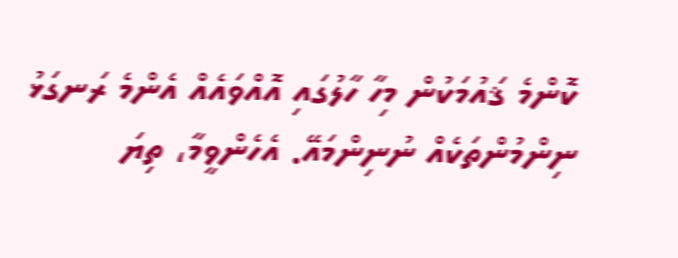ކޮންމެ ޤައުމަކުން މިހާ ހާލުގައި އޮއްވައެއް އެންމެ ރަނގަޅު ނިންމުންތަކެއް ނުނިންމައޭ. އެހެންވީމާ، ތިޔަ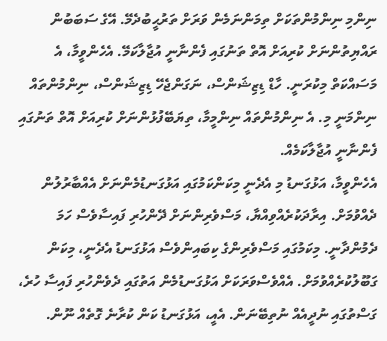ނިންމި ނިންމުންތަކަށް ތިމަންނަމެން ވަރަށް ތަރުޙީބުދެމޭ. އޭގެ ސަބަބުން ރައްޔިތުންނަށް ކުރިއަށް އޮތް ތަނުގައި ފެންނާނީ އުޖާލާކަމޭ. އެހެންވީމާ، އެ މަސައްކަތް މިކުރަނީ. ހާޑް ޑިޒިޝަންސް، ނަގަންޖެހޭ ޑިޒިޝަންސް، ނިންމުންތައް ނިންމަނީ މި. އެ ނިންމުންތައް ނިންމީމާ، ތިޔަބޭފުޅުންނަށް ކުރިއަށް އޮތް ތަނުގައި ފެންނާނީ އުޖާލާކަމެއް.
އެހެންވީމާ، އަޅުގަނޑު މި އެދެނީ މިކަންކަމުގައި އަޅުގަނޑުމެންނަށް އެއްބާރުލުން ދެއްވުމަށް. އިރާދަކުރެއްވިއްޔާ، މަސްވެރިންނަށް ދޭންހުރި ފައިސާވެސް ހަމަ ދެމުންދާނީ. މިކަމުގައި މަސްވެރިންގެ ކިބައިންވެސް އަޅުގަނޑު އެދެނީ، މިކަން ގަބޫލުކުރެއްވުމަށް. އެއްވެސްވަރަކަށް އަޅުގަނޑުމެން އަތުގައި ދެވެންހުރި ފައިސާ ހުރެ، ގަސްތުގައި ނުދީއެއް ނުތިބޭނަން. އެއީ، އަޅުގަނޑު ކަން ކުރާނެ ގޮތެއް ނޫން.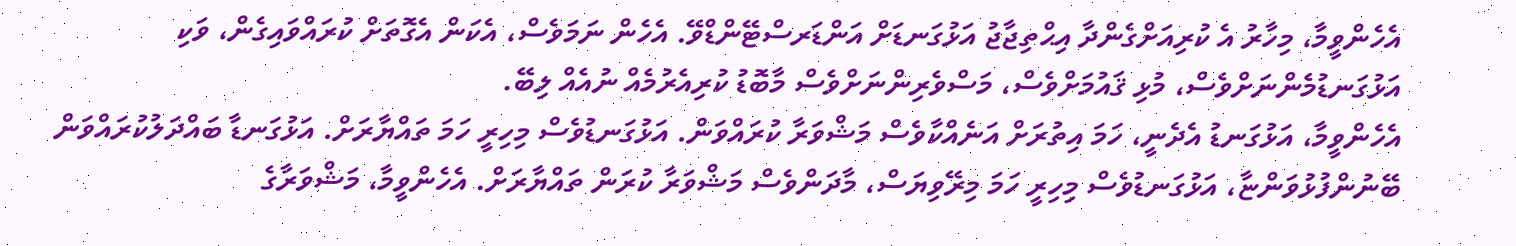އެހެންވީމާ، މިހާރު އެ ކުރިއަށްގެންދާ އިޙްތިޖާޖު އަޅުގަނޑަށް އަންޑަރސްޓޭންޑްވޭ. އެހެން ނަމަވެސް، އެކަން އެގޮތަށް ކުރައްވައިގެން، ވަކި އަޅުގަނޑުމެންނަށްވެސް، މުޅި ޤައުމަށްވެސް، މަސްވެރިންނަށްވެސް މާބޮޑު ކުރިއެރުމެއް ނުއެއް ލިބޭ.
އެހެންވީމާ، އަޅުގަނޑު އެދެނީ، ހަމަ އިތުރަށް އަނެއްކާވެސް މަޝްވަރާ ކުރައްވަން. އަޅުގަނޑުވެސް މިހިރީ ހަމަ ތައްޔާރަށް. އަޅުގަނޑާ ބައްދަލުކުރައްވަން ބޭނުންފުޅުވަންޏާ، އަޅުގަނޑުވެސް މިހިރީ ހަމަ މިރޭވިޔަސް، މާދަންވެސް މަޝްވަރާ ކުރަން ތައްޔާރަށް. އެހެންވީމާ، މަޝްވަރާގެ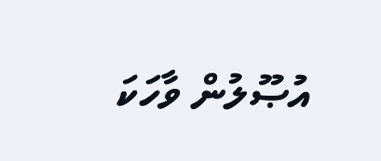އުޞޫލުން ވާހަކަ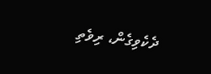ދެކެވިގެން، ރިވެތި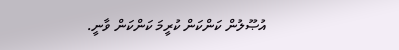އުޞޫލުން ކަންކަން ކުރީމަ ކަންކަން ވާނީ.